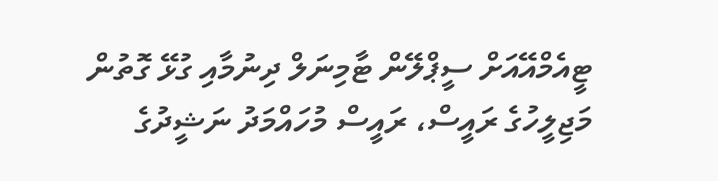ޓީއެމްއޭއަށް ސީޕްލޭން ޓާމިނަލް ދިނުމާއި ގުޅޭ ގޮތުން މަޖިލީހުގެ ރައީސް، ރައީސް މުހައްމަދު ނަޝީދުގެ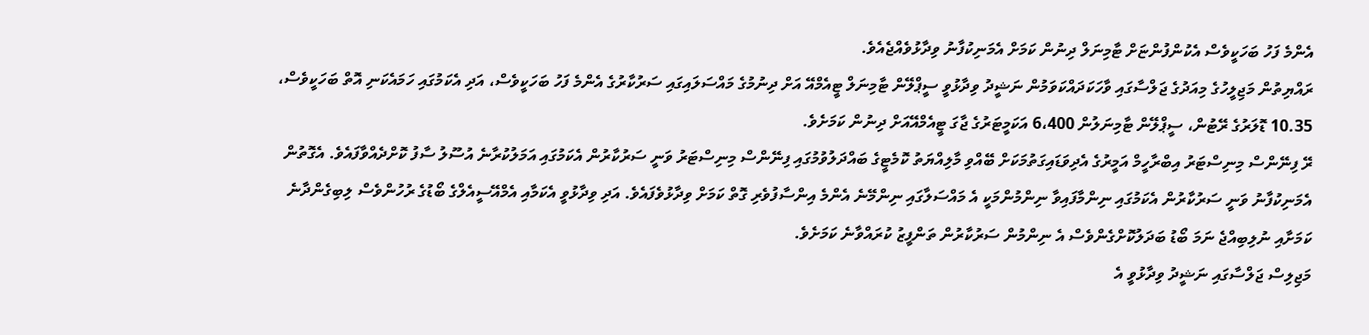އެންމެ ފަހު ބަހަކީވެސް އެކުންފުންޏަށް ޓާމިނަލް ދިނުން ކަމަށް އެމަނިކުފާނު ވިދާޅުވެއްޖެއެވެ.
ރައްޔިތުން މަޖިލީހުގެ މިއަދުގެ ޖަލްސާގައި ވާހަކަދައްކަވަމުން ނަޝީދު ވިދާޅުވީ ސީޕްލޭން ޓާމިނަލް ޓީއެމްއޭ އަށް ދިނުމުގެ މައްސަލައިގައި ސަރުކާރުގެ އެންމެ ފަހު ބަހަކީވެސް، އަދި އެކަމުގައި ހަމައެކަނި އޮތް ބަހަކީވެސް، 10.35 ޑޮލަރުގެ ރޭޓުން، ސީޕްލޭން ޓާމިނަލުން 6،400 އަކަމީޓަރުގެ ޖާގަ ޓީއެމްއޭއަށް ދިނުން ކަމަށެވެ.
ރޭ ފިނޭންސް މިނިސްޓަރު އިބްރާހީމް އަމީރުގެ އެދިވަޑައިގަތުމަކަށް ބޭއްވި މާލިއްޔަތު ކޮމެޓީގެ ބައްދަލުވުމުގައި ފިނޭންސް މިނިސްޓަރު ވަނީ ސަރުކާރުން އެކަމުގައި އަމަލުކުރާނެ އުސޫލު ސާފު ކޮށްދެއްވާފައެވެ. އެގޮތުން އެމަނިކުފާނު ވަނީ ސަރުކާރުން އެކަމުގައި ނިންމާފައިވާ ނިންމުންމަކީ އެ މައްސަލާގައި ނިންމޭނެ އެންމެ އިންސާފުވެރި ގޮތް ކަމަށް ވިދާޅުވެފައެވެ. އަދި ވިދާޅުވީ އެކަމާއި އެމްއޭސީއެލްގެ ބޯޑުގެ ރުހުންވެސް ލިބިގެންދާނެ ކަމަށާއި ނުލިބިއްޖެ ނަމަ ބޯޑު ބަދަލުކޮށްގެންވެސް އެ ނިންމުން ސަރުކާރުން ތަންފީޒު ކުރައްވާނެ ކަމަށެވެ.
މަޖިލިސް ޖަލްސާގައި ނަޝީދު ވިދާޅުވީ އެ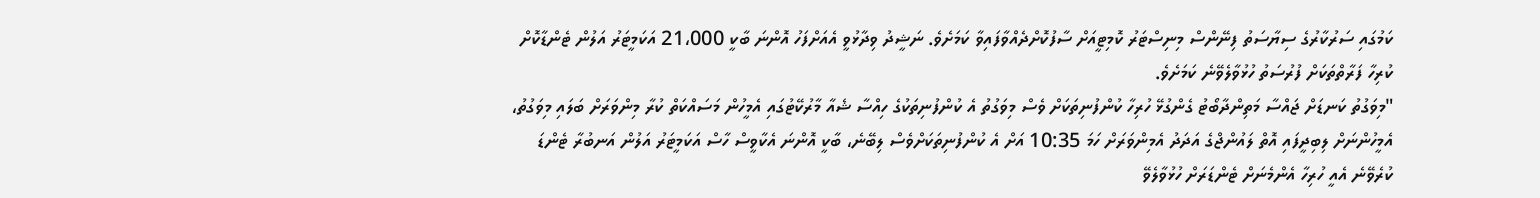ކަމުގައި ސަރުކާރުގެ ސިޔާސަތު ފިނޭންސް މިނިސްޓަރު ކޮމިޓީއަށް ސާފުކޮށްދެއްވާފައިވާ ކަމަށެވެ. ނަޝީދު ވިދާޅުވީ އެއަށްފަހު އޮންނަ ބާކީ 21،000 އަކަމީޓަރު އަލުން ޓެންޑާކޮށް ކުރިހާ ފަރާތްތަކަށް ފުރުސަތު ހުޅުވާލެވޭނެ ކަމަށެވެ.
"މިވަގުތު ކަނޑަށް ޖައްސާ މަތިންދާބޯޓު ގެންގުޅޭ ހުރިހާ ކުންފުނިތަކަށް ވެސް މިވަގުތު އެ ކުންފުނިތަކުގެ ހިއްސާ ޝެއާ މާރުކޭޓުގައި އެމީހުން މަސައްކަތް ކުރާ މިންވަރަށް ބަލައި މިވަގުތު، އެމީހުންނަށް ލިބިދީފައި އޮތް ލައުންޖްގެ އަދަދު އެމިންވަރަށް ހަމަ 10:35 އަށް އެ ކުންފުނިތަކަށްވެސް ލިބޭނެ، ބާކީ އޮންނަ އެކާވީސް ހާސް އަކަމީޓަރު އަލުން އަނބުރާ ޓެންޑަ ކުރެވޭނެ އެއީ ހުރިހާ އެންމެނަށް ޓެންޑަރަށް ހުޅުވާލެވޭ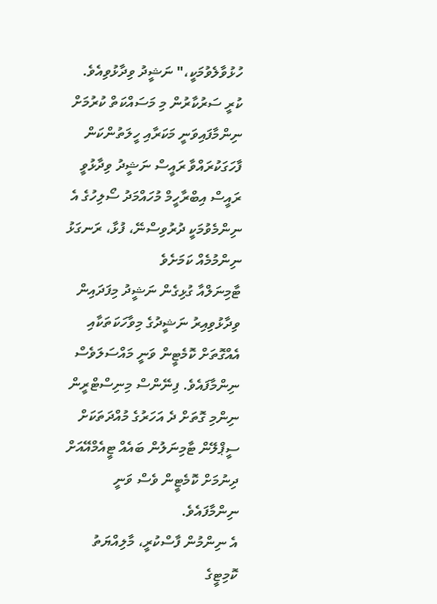ހުޅުވާލެވުމަކީ،" ނަޝީދު ވިދާޅުވިއެވެ.
ކުރީ ސަރުކާރުން މި މަސައްކަތް ކުރުމަށް ނިންމާފައިވަނީ މަކަރާއި ހީލަތުންކަން ފާހަގަކުރައްވާ ރައީސް ނަޝީދު ވިދާޅުވީ ރައީސް އިބްރާހީމް މުހައްމަދު ސޯލިހުގެ އެ ނިންމެވުމަކީ ދުރުވިސްނޭ، ފުޅާ، ރަނގަޅު ނިންމުމެއް ކަމަށެވެ
ޓާމިނަލްއާ ގުޅިގެން ނަޝީދު މިފަދައިން ވިދާޅުވިއިރު ނަޝީދުގެ މިވާހަކަތަކާއި އެއްގޮތަށް ކޮމެޓީން ވަނީ މައްސަލަވެސް ނިންމާފައެވެ. ފިނޭންސް މިނިސްޓްރީން ނިންމި ގޮތަށް ދެ އަހަރުގެ މުއްދަތަކަށް ސީޕްލޭން ޓާމިނަލުން ބައެއް ޓީއެމްއޭއަށް ދިނުމަށް ކޮމެޓީން ވެސް ވަނީ ނިންމާފައެވެ.
އެ ނިންމުން ފާސްކުރީ، މާލިއްޔަތު ކޮމިޓީގެ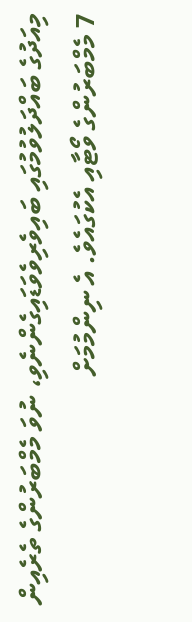މިއަދުގެ ބައްދަލުވުމުގައި ބައިވެރިވެވަޑައިގެންނެވި، ނުވަ މެމްބަރުންގެ ތެރެއިން 7 މެމްބަރުންގެ ވޯޓާއި އެކުގައެވެ. އެ ނިންމުމަށް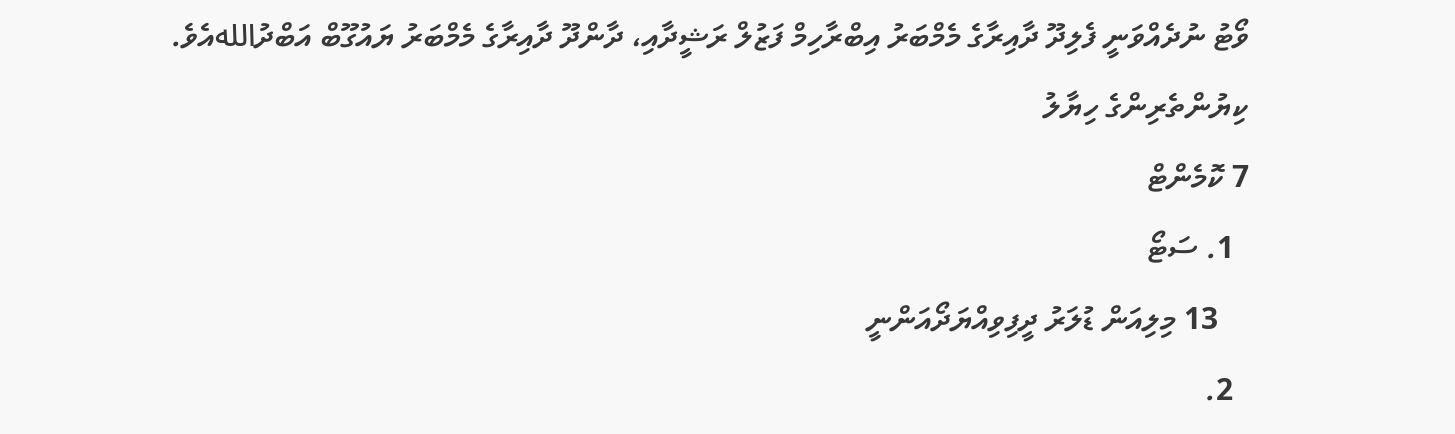ވޯޓު ނުދެއްވަނީ ފެލިދޫ ދާއިރާގެ މެމްބަރު އިބްރާހިމް ފަޒުލް ރަޝީދާއި، ދާންދޫ ދާއިރާގެ މެމްބަރު ޔައުގޫބް އަބްދުاللهއެވެ.
ކިޔުންތެރިންގެ ހިޔާލު
7 ކޮމެންޓް
  1. ސަޓޯ
    13 މިލިއަން ޑުލަރު ދީފިވިއްޔަދޯއަންނީ
  2.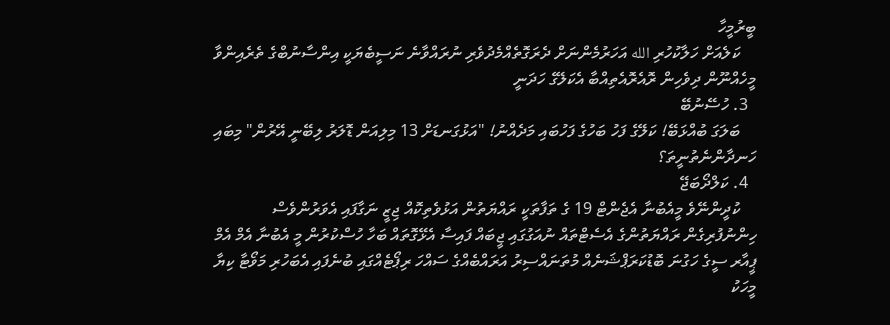ބީރުމީހާ
    ކަލެއަށް ހަލާކުހުރި الله އަހަރުމެންނަށް ދެރަގޮތެއްމެދުވެރި ނުރައްވާނެ ނަސީބެޔަކީ އިންސާނުބްގެ ތެރެއިންވާ މީހެއްނޫން ދިވެހިން ރޮއެރޮއެތިއްބާ އެކަލޭގެ ހަދަނީ
  3. ހުސޭނުބޭ
    ބަލަގަ ބުއްޅަބޭ! ކަލޭގެ ފަހު ބަހުގެ ފަހުބައި މަދެއްނު! "އަޅުގަނޑަށް 13 މިލިއަން ޑޮލަރު ލިބޭނީ އޭރުން" މިބައި ހަނދާންނެތުނީތަ؟
  4. ކަލްދޯބަޖޭ
    ކުދީންނޭވެ މީއެބުނާ އެޖެންޓް 19 ގެ ތަފާތަކީ ރައްޔަތުން އަޅުވެތިކޮއް ޖިޒީ ނަގާފައި އެވަރުންވެސް ހިންނުފުރިގެން ރައްޔަތުންގެ އެސެޓްތައް ނުއަގުގައި ޖީބައް ފައިސާ އެޅޭގޮތައް ބަހާ ހުސްކުރުން މީ އެބުނާ އެމް އެމް ޕީއާރ ސީގެ ހަގުނަ ބޮޑުކަރަޕްޝަނެއް މުތަނައްސިރު އަރައްބެއްގެ ސައްހަ ރިޕޯޓެއްގައި ބުނެފައި އެބަހުރި މަވޯޓާ ކިޔާ މީހަކު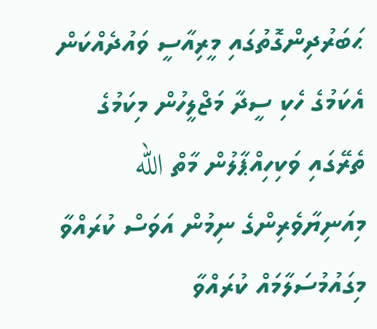ޙަބަރުދިންގޮތުގައި މީރިއާސީ ވައުދެއްކަން އެކަމުގެ ހެކި ސީދާ މަޖްލީހުން މިކަމުގެ ތެރޭގައި ވަކިހިއްޕާލުން މާތް الله މިއަނިޔާވެރިންގެ ނިމުން އަވަސް ކުރައްވާ މިގައުމުސަލާމައް ކުރައްވާ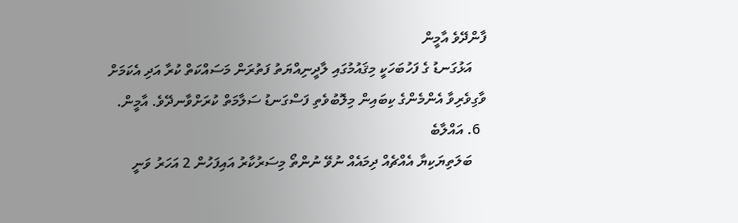ފާންދޭވެ އާމީން
    އަޅުގަނޑު ގެ ފަހުބަހަކީ މިޤައުމުގައި ލާދީނިއްޔަތު ފަތުރަން މަސައްކަތް ކުރާ އަދި އެކަމަށް ވާގިވެރިވާ އެންމެންގެ ކިބައިން މިލޮބުވެތި ފަސްގަނޑު ސަލާމަތް ކުރަށްވާނދޭވެ. އާމީން.
  6. އައްލާބެ
    ބަލަތިޔަކިޔާ އެއްޗެއް ދިމައެއް ނުވޭ ނުންތޯ މިސަރުކާރު އައިފަހުން 2 އަހަރު ވަނީ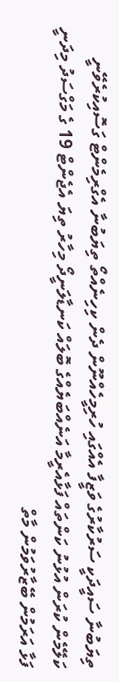ތިޔަބުނާ ސައީދަކީ ސަރުކާރުގެ ވަޒީފާ އެއްގައި ހުރިމީހެއްނޫން ދެން ކިހިނެއްތޯ ތިޔަބުނާ އެގްރިމެންޓް ގަސޮއިކުރެވޭނީ ކަލޭމެން ކުރަން އުޅުނު ކަންތައް ފަޅާއެރީމާ އަނެއްބަޔެއްގެ ބޮލައް ކަނޑާލަނީދޯ މިހާރު ތިޔަ އެޖެންޓް 19 ގެ މަގްސަދު މިދަނީ ފަޅާ އަރަމުން ބޭޒާރުވަމުން މާތް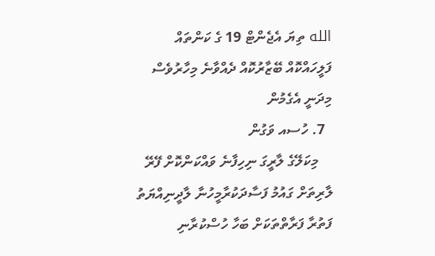الله ތިޔަ އެޖެންޓް 19 ގެ ކަންތައް ފަލީހައްކޮއް ބޭޒާރުކޮއް ދެއްވާނެ މިހާރުވެސް މިދަނީ އެގެމުން
  7. ހުސއ ވަގުން
    މިކަލޭގެ ލާރީގަ ނިހިފާނެ ވައްކަންކޮށް ފޭރޭ ލާރިތަށް ގައުމު ފަސާދަކުރާމީހުނާ ލާދީނިއްޔަތު ފަތުރާ ފަރާތްތަކަށް ބަހާ ހުސްކުރާނި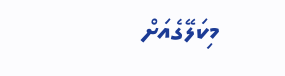މިކަލޭގެއަށް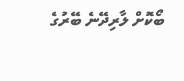ބޯކޮށް ލާރިދޭނެ ބޭރުގެ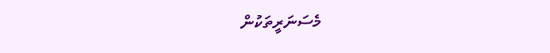މެސަނަރީތަކުން